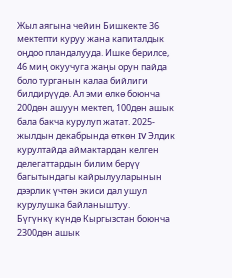Жыл аягына чейин Бишкекте 36 мектепти куруу жана капиталдык оңдоо пландалууда. Ишке берилсе, 46 миң окуучуга жаңы орун пайда боло турганын калаа бийлиги билдирүүдө. Ал эми өлкө боюнча 200дөн ашуун мектеп, 100дөн ашык бала бакча курулуп жатат. 2025-жылдын декабрында өткөн IV Элдик курултайда аймактардан келген делегаттардын билим берүү багытындагы кайрылууларынын дээрлик үчтөн экиси дал ушул курулушка байланыштуу.
Бүгүнкү күндө Кыргызстан боюнча 2300дөн ашык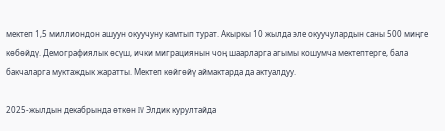мектеп 1,5 миллиондон ашуун окуучуну камтып турат. Акыркы 10 жылда эле окуучулардын саны 500 миңге көбөйдү. Демографиялык өсүш, ички миграциянын чоң шаарларга агымы кошумча мектептерге, бала бакчаларга муктаждык жаратты. Мектеп көйгөйү аймактарда да актуалдуу.

2025-жылдын декабрында өткөн IV Элдик курултайда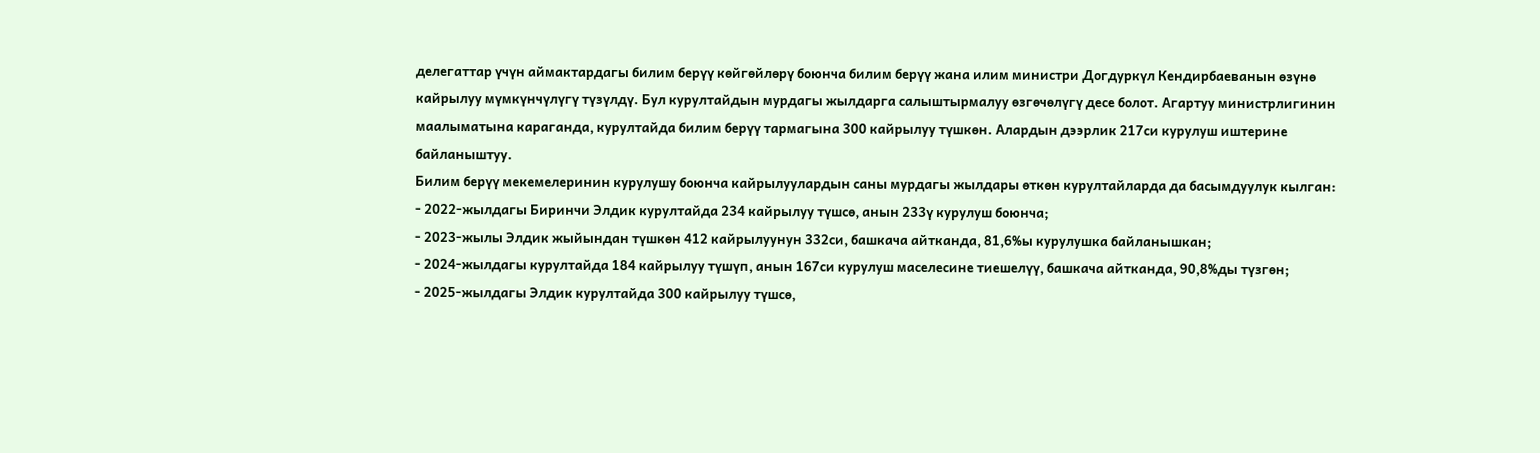делегаттар үчүн аймактардагы билим берүү көйгөйлөрү боюнча билим берүү жана илим министри Догдуркүл Кендирбаеванын өзүнө кайрылуу мүмкүнчүлүгү түзүлдү. Бул курултайдын мурдагы жылдарга салыштырмалуу өзгөчөлүгү десе болот. Агартуу министрлигинин маалыматына караганда, курултайда билим берүү тармагына 300 кайрылуу түшкөн. Алардын дээрлик 217си курулуш иштерине байланыштуу.
Билим берүү мекемелеринин курулушу боюнча кайрылуулардын саны мурдагы жылдары өткөн курултайларда да басымдуулук кылган:
- 2022-жылдагы Биринчи Элдик курултайда 234 кайрылуу түшсө, анын 233ү курулуш боюнча;
- 2023-жылы Элдик жыйындан түшкөн 412 кайрылуунун 332си, башкача айтканда, 81,6%ы курулушка байланышкан;
- 2024-жылдагы курултайда 184 кайрылуу түшүп, анын 167си курулуш маселесине тиешелүү, башкача айтканда, 90,8%ды түзгөн;
- 2025-жылдагы Элдик курултайда 300 кайрылуу түшсө,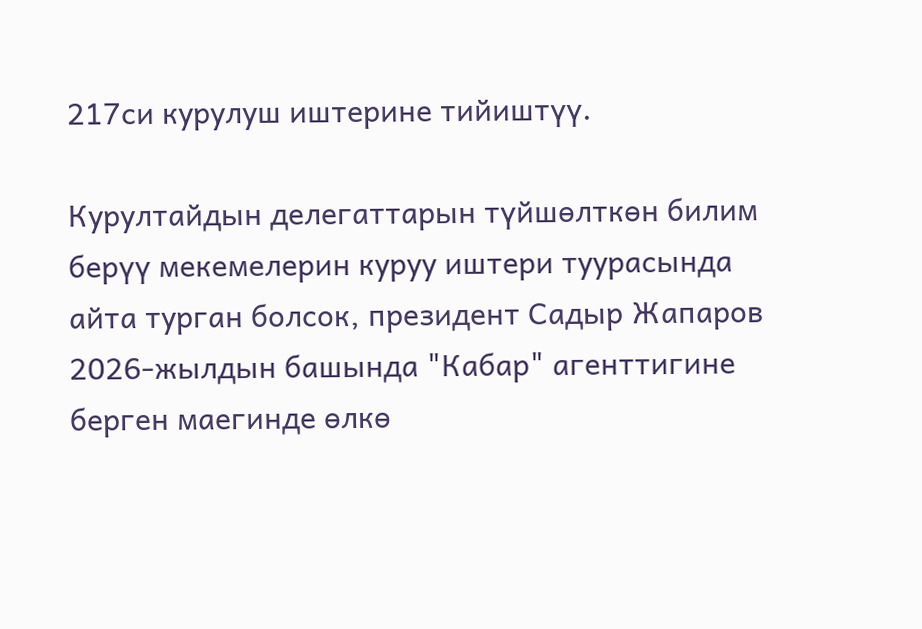217си курулуш иштерине тийиштүү.

Курултайдын делегаттарын түйшөлткөн билим берүү мекемелерин куруу иштери туурасында айта турган болсок, президент Садыр Жапаров 2026-жылдын башында "Кабар" агенттигине берген маегинде өлкө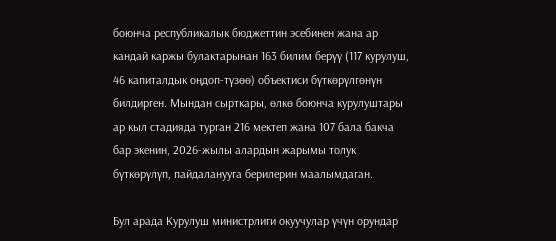боюнча республикалык бюджеттин эсебинен жана ар кандай каржы булактарынан 163 билим берүү (117 курулуш, 46 капиталдык оңдоп-түзөө) объектиси бүткөрүлгөнүн билдирген. Мындан сырткары, өлкө боюнча курулуштары ар кыл стадияда турган 216 мектеп жана 107 бала бакча бар экенин, 2026-жылы алардын жарымы толук бүткөрүлүп, пайдаланууга берилерин маалымдаган.

Бул арада Курулуш министрлиги окуучулар үчүн орундар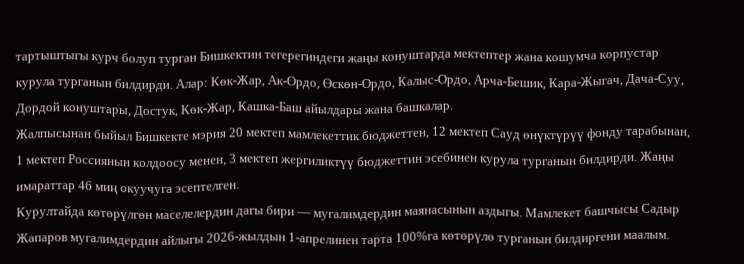тартыштыгы курч болуп турган Бишкектин тегерегиндеги жаңы конуштарда мектептер жана кошумча корпустар курула турганын билдирди. Алар: Көк-Жар, Ак-Ордо, Өскөн-Ордо, Калыс-Ордо, Арча-Бешик, Кара-Жыгач, Дача-Суу, Дордой конуштары, Достук, Көк-Жар, Кашка-Баш айылдары жана башкалар.
Жалпысынан быйыл Бишкекте мэрия 20 мектеп мамлекеттик бюджеттен, 12 мектеп Сауд өнүктүрүү фонду тарабынан, 1 мектеп Россиянын колдоосу менен, 3 мектеп жергиликтүү бюджеттин эсебинен курула турганын билдирди. Жаңы имараттар 46 миң окуучуга эсептелген.
Курултайда көтөрүлгөн маселелердин дагы бири — мугалимдердин маянасынын аздыгы. Мамлекет башчысы Садыр Жапаров мугалимдердин айлыгы 2026-жылдын 1-апрелинен тарта 100%га көтөрүлө турганын билдиргени маалым.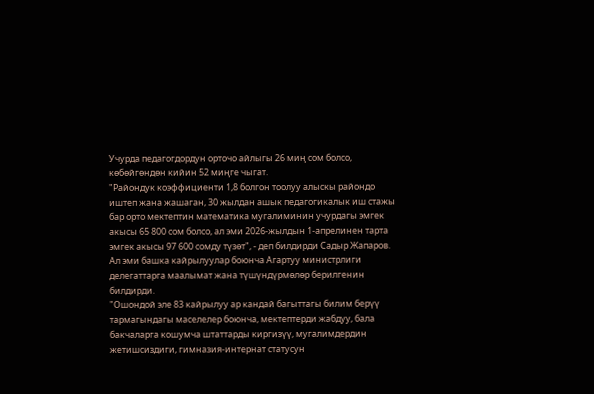Учурда педагогдордун орточо айлыгы 26 миң сом болсо, көбөйгөндөн кийин 52 миңге чыгат.
"Райондук коэффициенти 1,8 болгон тоолуу алыскы райондо иштеп жана жашаган, 30 жылдан ашык педагогикалык иш стажы бар орто мектептин математика мугалиминин учурдагы эмгек акысы 65 800 сом болсо, ал эми 2026-жылдын 1-апрелинен тарта эмгек акысы 97 600 сомду түзөт", - деп билдирди Садыр Жапаров.
Ал эми башка кайрылуулар боюнча Агартуу министрлиги делегаттарга маалымат жана түшүндүрмөлөр берилгенин билдирди.
"Ошондой эле 83 кайрылуу ар кандай багыттагы билим берүү тармагындагы маселелер боюнча, мектептерди жабдуу, бала бакчаларга кошумча штаттарды киргизүү, мугалимдердин жетишсиздиги, гимназия-интернат статусун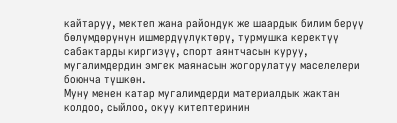кайтаруу, мектеп жана райондук же шаардык билим берүү бөлүмдөрүнүн ишмердүүлүктөрү, турмушка керектүү сабактарды киргизүү, спорт аянтчасын куруу, мугалимдердин эмгек маянасын жогорулатуу маселелери боюнча түшкөн.
Муну менен катар мугалимдерди материалдык жактан колдоо, сыйлоо, окуу китептеринин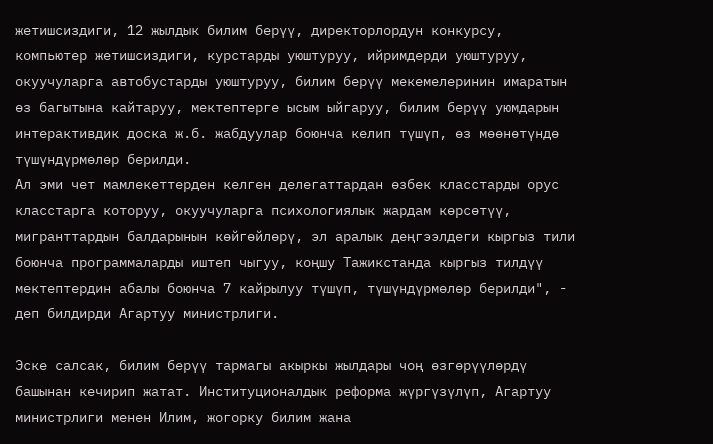жетишсиздиги, 12 жылдык билим берүү, директорлордун конкурсу, компьютер жетишсиздиги, курстарды уюштуруу, ийримдерди уюштуруу, окуучуларга автобустарды уюштуруу, билим берүү мекемелеринин имаратын өз багытына кайтаруу, мектептерге ысым ыйгаруу, билим берүү уюмдарын интерактивдик доска ж.б. жабдуулар боюнча келип түшүп, өз мөөнөтүндө түшүндүрмөлөр берилди.
Ал эми чет мамлекеттерден келген делегаттардан өзбек класстарды орус класстарга которуу, окуучуларга психологиялык жардам көрсөтүү, мигранттардын балдарынын көйгөйлөрү, эл аралык деңгээлдеги кыргыз тили боюнча программаларды иштеп чыгуу, коңшу Тажикстанда кыргыз тилдүү мектептердин абалы боюнча 7 кайрылуу түшүп, түшүндүрмөлөр берилди", - деп билдирди Агартуу министрлиги.

Эске салсак, билим берүү тармагы акыркы жылдары чоң өзгөрүүлөрдү башынан кечирип жатат. Институционалдык реформа жүргүзүлүп, Агартуу министрлиги менен Илим, жогорку билим жана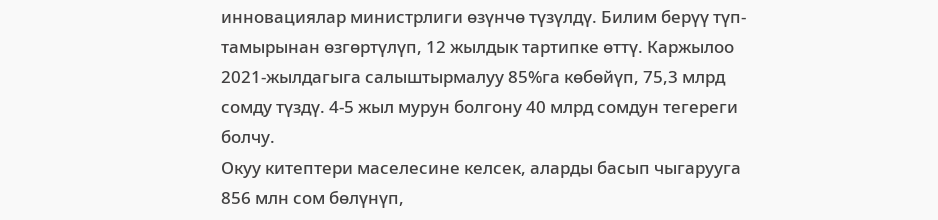инновациялар министрлиги өзүнчө түзүлдү. Билим берүү түп-тамырынан өзгөртүлүп, 12 жылдык тартипке өттү. Каржылоо 2021-жылдагыга салыштырмалуу 85%га көбөйүп, 75,3 млрд сомду түздү. 4-5 жыл мурун болгону 40 млрд сомдун тегереги болчу.
Окуу китептери маселесине келсек, аларды басып чыгарууга 856 млн сом бөлүнүп,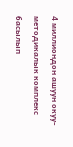4 миллиондон ашуун окуу-методикалык комплекс басылып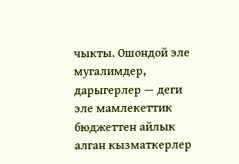чыкты. Ошондой эле мугалимдер, дарыгерлер — деги эле мамлекеттик бюджеттен айлык алган кызматкерлер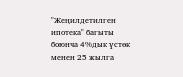"Жеңилдетилген ипотека" багыты боюнча 4%дык үстөк менен 25 жылга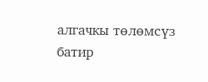алгачкы төлөмсүз батир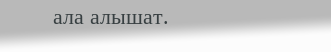ала алышат.